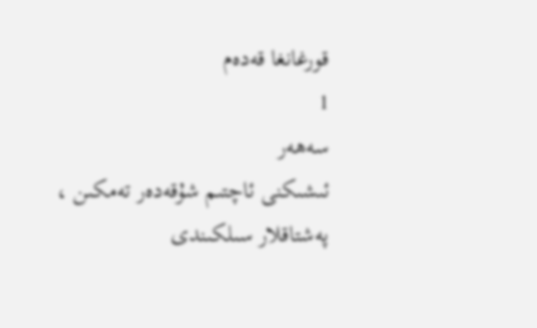قورغانغا قەدەم
1
سەھەر
ئىشىكنى ئاچتىم شۇقەدەر تەمكىن ،
پەشتاقلار سىلكىندى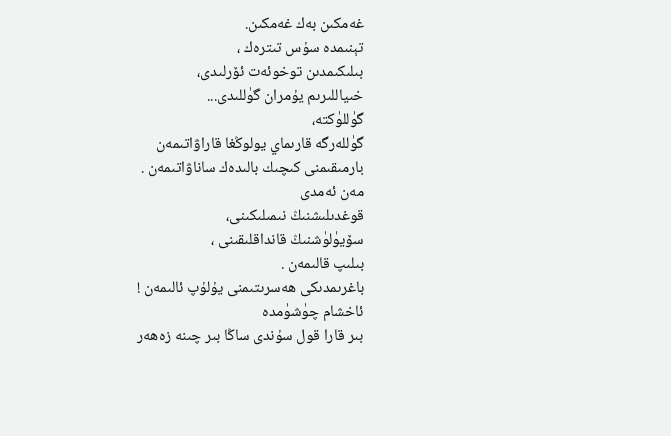غەمكىن بەك غەمكىن.
تېنىمدە سۇس تىترەك ،
بىلىكىمدىن توخوئەت ئۆرلىدى،
خىياللىرىم يۇمران گۈللىدى...
گۈللۈكتە،
گۈللەرگە قارىماي يولوڭغا قاراۋاتىمەن
بارمىقىمنى كىچىك بالىدەك ساناۋاتىمەن .
مەن ئەمدى
قوغدىلىشنىڭ نىمىلىكىنى،
سۆيۈلۈشنىڭ قانداقلىقىنى ،
بىلىپ قالىمەن .
باغرىمدىكى ھەسرىتىمنى يۇلۇپ ئالىمەن !
ئاخشام چۈشۈمدە
بىر قارا قول سۇندى ساڭا بىر چىنە زەھەر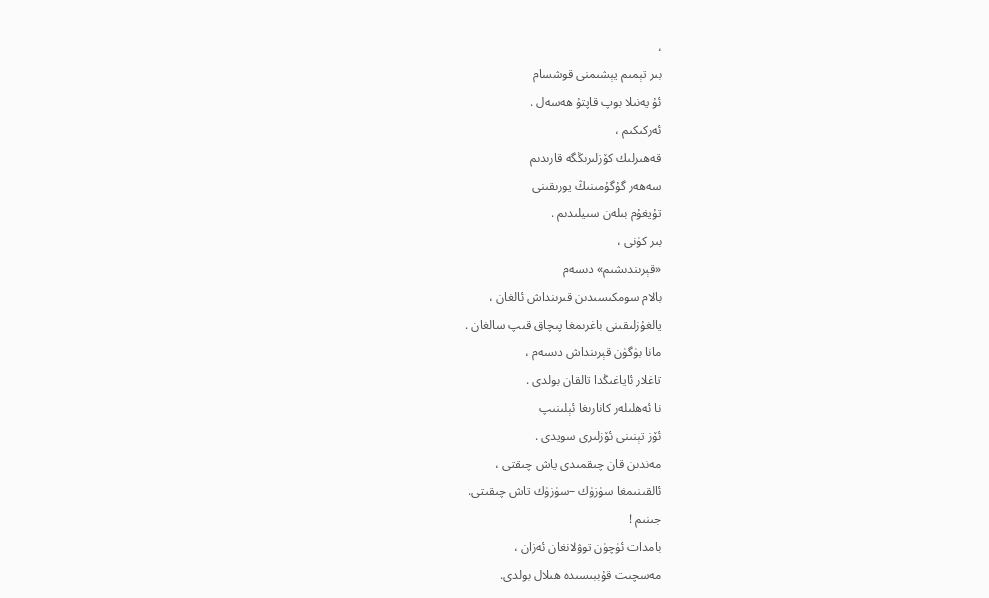،
بىر تېمىم يېشىمنى قوشسام
ئۇ يەنىلا بوپ قاپتۇ ھەسەل .
ئەركىكىم ،
قەھىرلىك كۆزلىرىڭگە قارىدىم
سەھەر گۇگۇمىنىڭ يورىقىنى
تۇيغۇم بىلەن سىيلىدىم .
بىر كۈنى ،
«قېرىندىشىم» دىسەم
بالام سومكىسىدىن قىرىنداش ئالغان ،
يالغۇزلىقىنى باغرىمغا پىچاق قىپ سالغان .
مانا بۈگۈن قېرىنداش دىسەم ،
تاغلار ئاياغىڭدا تالقان بولدى .
نا ئەھلىلەر كانارىغا ئېلىنىپ
ئۆز تېنىنى ئۆزلىرى سويدى .
مەندىن قان چىقمىدى ياش چىقتى ،
ئالقىنىمغا سۈزۈك –سۈزۈك تاش چىقىتى.
جىنىم !
بامدات ئۈچۈن توۋلانغان ئەزان ،
مەسچىت قۇببىسىدە ھىلال بولدى.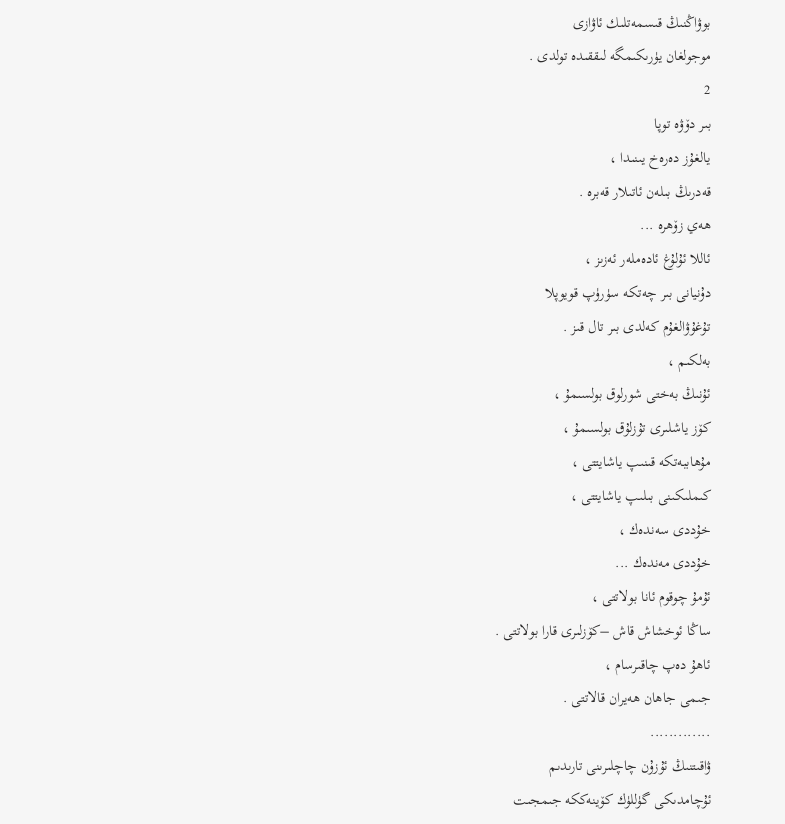بوۋاڭنىڭ قىسمەتلىك ئاۋازى
موجولغان يۈرىكىمگە لىققىدە تولدى .
2
بىر دۆۋە توپا
يالغۇز دەرەخ يىنىدا ،
قەدرىڭ بىلەن ئاتىلار قەبرە .
ھەي زۆھرە ...
ئاللا ئۇلۇغ ئادەملەر ئەزىز ،
دۇنيانى بىر چەتكە سۈرۈپ قويوپلا
تۇغۇۋالغۇم كەلدى بىر تال قىز .
بەلكىم ،
ئۇنىڭ بەختى شورلوق بولسىمۇ ،
كۆز ياشلىرى تۇزلۇق بولسىمۇ ،
مۇھاببەتكە قىنىپ ياشايتتى ،
كىملىكىنى بىلىپ ياشايتتى ،
خۇددى سەندەك ،
خۇددى مەندەك ...
ئۇمۇ چوقوم ئانا بولاتتى ،
ساڭا ئوخشاش قاش –كۆزلىرى قارا بولاتتى .
ئاھۇ دەپ چاقىرسام ،
جىمى جاھان ھەيران قالاتتى .
.............
ۋاقىتنىڭ ئۇزۇن چاچلىرىنى تارىدىم
ئۇچامدىكى گۈللۈك كۆينەككە جىمجىت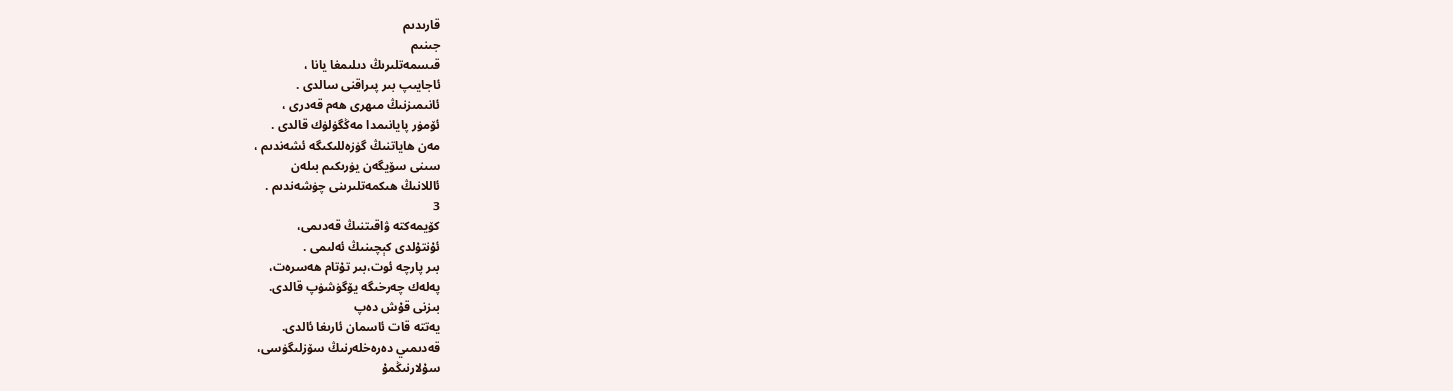قارىدىم
جىنىم
قىسمەتلىرىڭ دىلىمغا يانا ،
ئاجايىپ بىر پىراقنى سالدى .
ئانىمىزنىڭ مىھرى ھەم قەدرى ،
ئۆمۈر پايانىمدا مەڭگۈلۈك قالدى .
مەن ھاياتنىڭ گۈزەللىكىگە ئشەندىم ،
سىنى سۆيگەن يۈرىكىم بىلەن
ئاللانىڭ ھىكمەتلىرىنى چۈشەندىم .
3
كۆيمەكتە ۋاقىتنىڭ قەدىمى،
ئۇنتۇلدى كېچىنىڭ ئەلىمى .
بىر پارچە ئوت،بىر تۇتام ھەسرەت،
پەلەك چەرخىگە يۆگۈشۈپ قالدى.
بىزنى قۇش دەپ
يەتتە قات ئاسمان ئارىغا ئالدى.
قەدىمىي دەرەخلەرنىڭ سۆزلىگۈسى،
سۇلارنىڭمۇ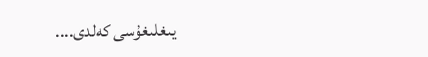يىغلىغۇسى كەلدى....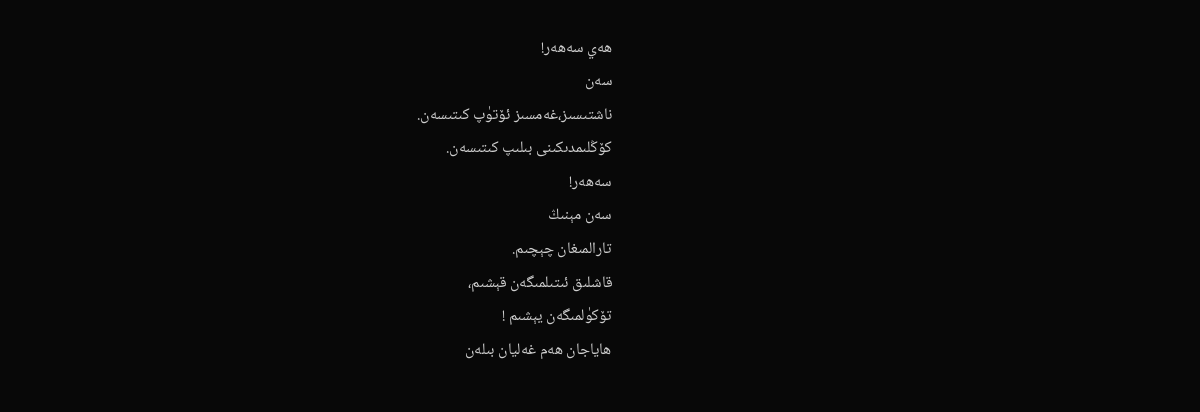ھەي سەھەر!
سەن
ناشتىسىز،غەمسىز ئۆتۈپ كىتىسەن.
كۆڭلىمدىكىنى بىلىپ كىتىسەن.
سەھەر!
سەن مېنىڭ
تارالمىغان چېچىم.
قاشلىق ئىتىلمىگەن قېشىم،
تۆكۈلمىگەن يېشىم !
ھاياجان ھەم غەليان بىلەن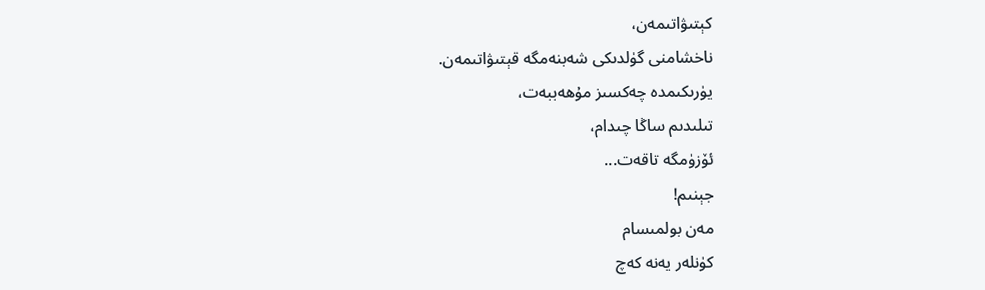كېتىۋاتىمەن،
ناخشامنى گۈلدىكى شەبنەمگە قېتىۋاتىمەن.
يۈرىكىمدە چەكسىز مۇھەببەت،
تىلىدىم ساڭا چىدام،
ئۆزۈمگە تاقەت...
جېنىم!
مەن بولمىسام
كۈنلەر يەنە كەچ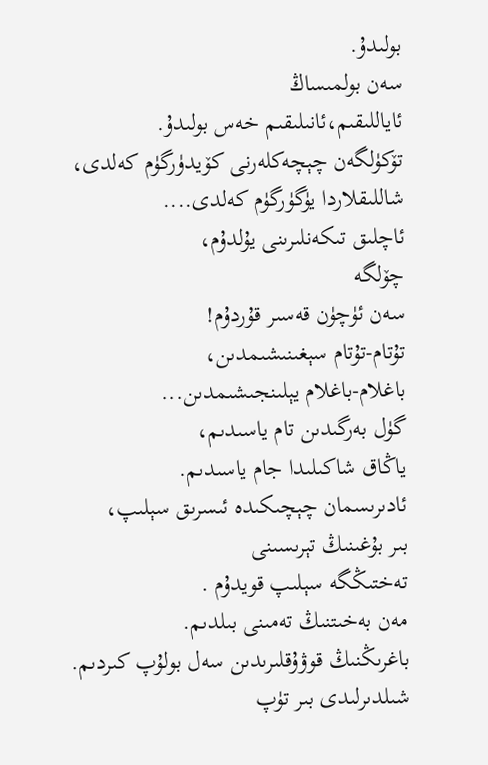بولىدۇ.
سەن بولمىساڭ
ئاياللىقىم،ئانىلىقىم خەس بولىدۇ.
تۆكۈلگەن چېچەكلەرنى كۆيدۈرگۈم كەلدى،
شاللىقلاردا يۈگۈرگۈم كەلدى....
ئاچلىق تىكەنلىرىنى يۇلدۇم،
چۆلگە
سەن ئۈچۈن قەسىر قۇردۇم!
تۇتام-تۇتام سېغىنىشىمدىن،
باغلام-باغلام يېلىنجىشىمدىن...
گۈل بەرگىدىن تام ياسىدىم،
ياڭاق شاكىلىدا جام ياسىدىم.
ئادىرىسمان چېچىكىدە ئىسرىق سېلىپ،
بىر بۇغىنىڭ تېرىسىنى
تەختىڭگە سېلىپ قويدۇم .
مەن بەخىتنىڭ تەمىنى بىلدىم.
باغرىڭنىڭ قوۋۇقلىرىدىن سەل بولۇپ كىردىم.
شىلدىرلىدى بىر تۈپ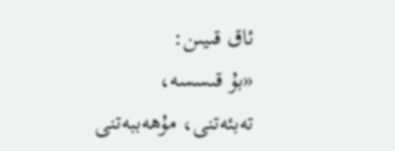ئاق قىيىن:
«بۇ قىسسە،
تەبئەتنى، مۇھەببەتنى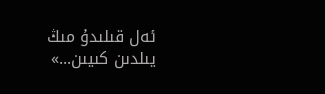ئەل قىلىدۇ مىڭ يىلدىن كىيىن...»